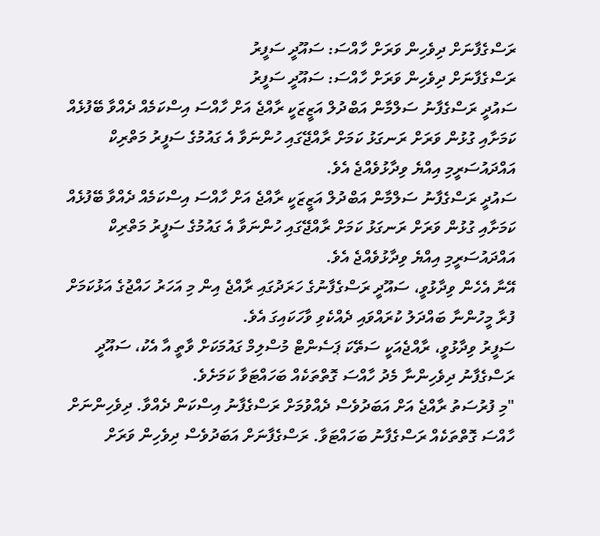ރަސްގެފާނަށް ދިވެހިން ވަރަށް ހާއްސަ: ސައޫދީ ސަފީރު
ރަސްގެފާނަށް ދިވެހިން ވަރަށް ހާއްސަ: ސައޫދީ ސަފީރު
ސައުދީ ރަސްގެފާނު ސަލްމާން އަބްދުލް އަޒީޒަކީ ރާއްޖެ އަށް ހާއްސަ އިސްކަމެއް ދެއްވާ ބޭފުޅެއް ކަމަށާއި ގުޅުން ވަރަށް ރަނގަޅު ކަމަށް ރާއްޖޭގައި ހުންނަވާ އެ ގައުމުގެ ސަފީރު މަތްރިކް އައްދައުސަރީމި އިއްޔެ ވިދާޅުވެއްޖެ އެވެ.
ސައުދީ ރަސްގެފާނު ސަލްމާން އަބްދުލް އަޒީޒަކީ ރާއްޖެ އަށް ހާއްސަ އިސްކަމެއް ދެއްވާ ބޭފުޅެއް ކަމަށާއި ގުޅުން ވަރަށް ރަނގަޅު ކަމަށް ރާއްޖޭގައި ހުންނަވާ އެ ގައުމުގެ ސަފީރު މަތްރިކް އައްދައުސަރީމި އިއްޔެ ވިދާޅުވެއްޖެ އެވެ.
އޭނާ އެހެން ވިދާޅުވީ، ސައޫދީ ރަސްގެފާނުގެ ހަރަދުގައި ރާއްޖެ އިން މި އަހަރު ހައްޖުގެ އަޅުކަމަށް ފުރާ މީހުންނާ ބައްދަލު ކުރައްވައި ދެއްކެވި ވާހަކައިގަ އެވެ.
ސަފީރު ވިދާޅުވީ، ރާއްޖެއަކީ ސަތޭކަ ޕަސެންޓް މުސްލިމް ގައުމަކަށް ވާތީ އާ އެކު، ސައޫދީ ރަސްގެފާނު ދިވެހިންނާ މެދު ހާއްސަ ގޮތްތަކެއް ބަހައްޓަވާ ކަމަށެވެ.
"މި ފުރުސަތު ރާއްޖެ އަށް އަބަދުވެސް ދެއްވުމަށް ރަސްގެފާނު އިސްކަން ދެއްވާ. ދިވެހިންނަށް ހާއްސަ ގޮތްތަކެއް ރަސްގެފާނު ބަހައްޓަވާ. ރަސްގެފާނަށް އަބަދުވެސް ދިވެހިން ވަރަށް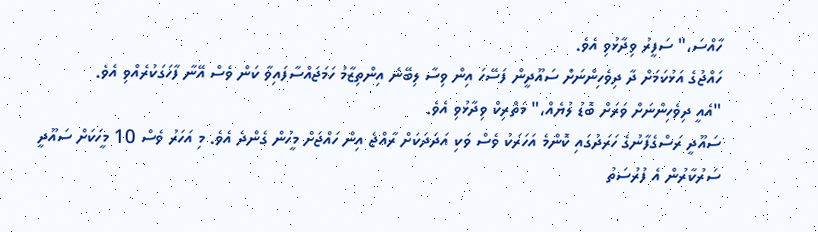ހާއްސަ،" ސަފީރު ވިދާޅުވި އެވެ.
ހައްޖުގެ އަޅުކަމަށް ދާ ދިވެހިންނަށް ސައޫދީން ފަސޭހަ އިން ވިސާ ލިބޭނެ އިންތިޒާމު ހަމަޖައްސާފައިވާ ކަން ވެސް އޭނާ ފާހަގަކުރެއްވި އެވެ.
"އެއީ ދިވެހިންނަށް ވަރަށް ބޮޑު ލުޔެއް،" މަތްރިކް ވިދާޅުވި އެވެ.
ސައޫދީ ރަސްގެފާނުގެ ހަރަދުގައި ކޮންމެ އަހަރަކު ވެސް ވަކި އަދަދަކަށް ރާއްޖެ އިން ހައްޖަށް މީހުން ގެންދެ އެވެ. މި އަހަރު ވެސް 10 މީހަކަށް ސައޫދީ ސަރުކާރުން އެ ފުރުސަތު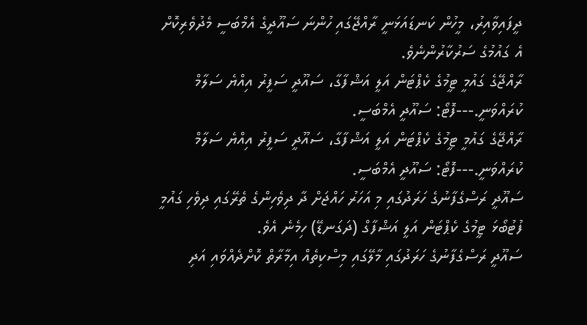ދީފައިވާއިރު، މީހުން ކަނޑައަޅަނީ ރާއްޖޭގައި ހުންނަ ސައޫދީގެ އެމްބަސީ މެދުވެރިކޮށް އެ ގައުމުގެ ސަރުކާރުންނެވެ.
ރާއްޖޭގެ ގައުމީ ޓީމުގެ ކެޕްޓަން އަލީ އަޝްފާގާ، ސައޫދީ ސަފީރު އިއްޔެ ސަލާމް ކުރައްވަނީ.---ފޮޓޯ: ސައޫދީ އެމްބަސީ.
ރާއްޖޭގެ ގައުމީ ޓީމުގެ ކެޕްޓަން އަލީ އަޝްފާގާ، ސައޫދީ ސަފީރު އިއްޔެ ސަލާމް ކުރައްވަނީ.---ފޮޓޯ: ސައޫދީ އެމްބަސީ.
ސައޫދީ ރަސްގެފާނުގެ ހަރަދުގައި މި އަހަރު ހައްޖަށް ދާ ދިވެހިންގެ ތެރޭގައި ދިވެހި ގައުމީ ފުޓުބޯޅަ ޓީމުގެ ކެޕްޓަން އަލީ އަޝްފާގް (ދަގަނޑޭ) ހިމެނެ އެވެ.
ސައޫދީ ރަސްގެފާނުގެ ހަރަދުގައި މާލޭގައި މިސްކިތެއް އިމާރާތް ކޮށްދެއްވައި އަދި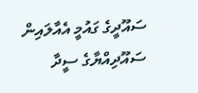ސައޫދީގެ ގައުމީ އެއާލައިން ސައޫދިއްޔާގެ ސީދާ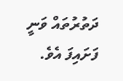ދަތުރުތައް ވަނީ ފަށައިފަ އެވެ.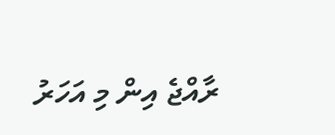ރާއްޖެ އިން މި އަހަރު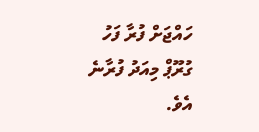ހައްޖަށް ފުރާ ފަހު ގުރޫޕް މިއަދު ފުރާނެ އެވެ.